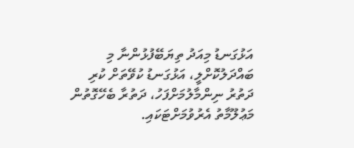އަޅުގަނޑު މިއަދު ތިޔަބޭފުޅުންނާ މި ބައްދަލުކޮށްލީ، އަޅުގަނޑު ކުވޭތަށް ކުރި ދަތުރު ނިންމާލުމަށްފަހު، ދަތުރާ ބެހޭގޮތުން މަޢުލޫމާތު އެރުވުމަށްޓަކައި.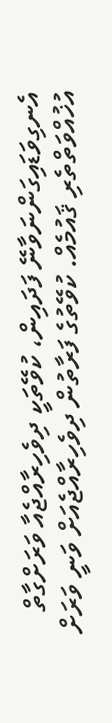އެނގިވަޑައިގަންނަވާނޭ ފަދައިން، ކުވޭތަކީ ދިވެހިރާއްޖެއާ ވަރަށްގާތް އުޚުއްވަތްތެރި ޤައުމެއް. ކުވޭތުގެ ފަރާތުން ދިވެހިރާއްޖެއަށް ވަނީ ވަރަށް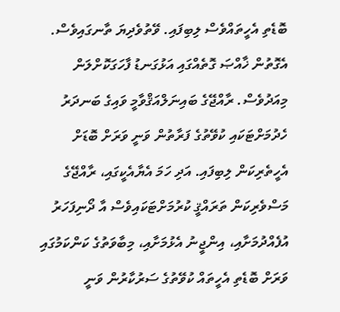ބޮޑެތި އެހީތައްވެސް ލިބިފައި. ވޭތުވެދިޔަ ތާނގައިވެސް. އެގޮތުން ޚާއްޞަ ގޮތެއްގައި އަޅުގަނޑު ފާހަގަކޮށްލަން މިއަދުވެސް. ރާއްޖޭގެ ބައިނަލްއަޤްވާމީ ވައިގެ ބަނދަރު ހެދުމަށްޓަކައި ކުވޭތުގެ ފަރާތުން ވަނީ ވަރަށް ބޮޑަށް އެހީތެރިކަން ލިބިފައި. އަދި ހަމަ އެޔާއެކީގައި، ރާއްޖޭގެ މަސްވެރިކަން ތަރައްޤީ ކުރުމަށްޓަކައިވެސް އާ ދޯނިފަހަރު އުފެއްދުމަށާއި، އިންޖީނު އެޅުމަށާއި، މިބާވަތުގެ ކަންކަމުގައި ވަރަށް ބޮޑެތި އެހީތައް ކުވޭތުގެ ސަރުކާރުން ވަނީ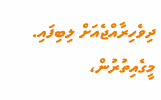ދިވެހިރާއްޖެއަށް ލިބިފައި. މީގެއިތުރުން،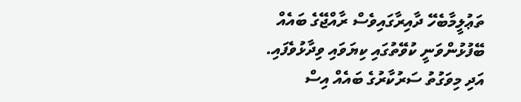ތަޢުލީމާބެހޭ ދާއިރާގައިވެސް ރާއްޖޭގެ ބައެއް ބޭފުޅުންވަނީ ކުވޭތުގައި ކިޔަވައި ވިދާޅުވެފައި. އަދި މިވަގުތު ސަރުކާރުގެ ބައެއް އިސް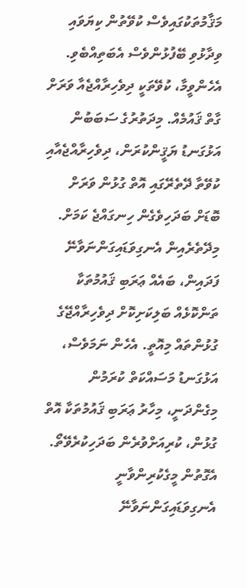މަޤާމުތަކުގައިވެސް ކުވޭތުން ކިޔަވައި ވިދާޅުވި ބޭފުޅުންވެސް އެބަތިއްބެވި. އެހެންވީމާ، ކުވޭތަކީ ދިވެހިރާއްޖެއާ ވަރަށް ގާތް ޤައުމެއް. މިދަތުރުގެ ސަބަބުން އަޅުގަނޑު ޔަޤީންކުރަން، ދިވެހިރާއްޖެއާއި ކުވޭތާ ދޭތެރޭގައި އޮތް ގުޅުން ވަރަށް ބޮޑަށް ބަދަހިވެގެން ހިނގައްޖެ ކަމަށް.
މިދޭތެރެއިން އެނގިވަޑައިގަންނަވާނޭ ފަދައިން، ބައެއް ޢަރަބި ޤައުމުތަކާ ތަންކޮޅެއް ބަލިކަށިކޮށް ދިވެހިރާއްޖޭގެ ގުޅުންތައް މިއޮތީ. އެހެން ނަމަވެސް، އަޅުގަނޑު މަސައްކަތް ކުރަމުން މިގެންދަނީ، މިހާރު ޢަރަބި ޤައުމުތަކާ އޮތް ގުޅުން، ކުރިއަށްވުރެން ބަދަހިކުރެވޭތޯ. އެގޮތުން މީގެކުރިންވާނީ އެނގިވަޑައިގަންނަވާނޭ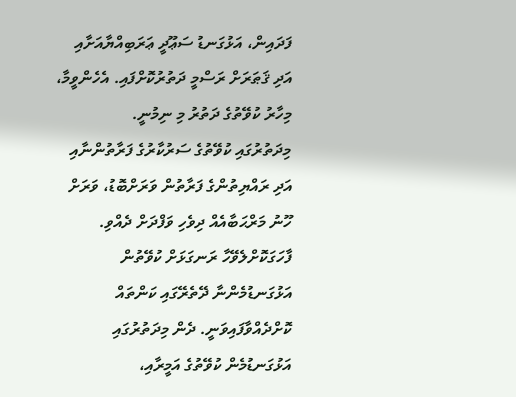ފަދައިން، އަޅުގަނޑު ސަޢޫދީ ޢަރަބިއްޔާއަށާއި އަދި ޤަޠަރަށް ރަސްމީ ދަތުރުކޮށްފައި. އެހެންވީމާ، މިހާރު ކުވޭތުގެ ދަތުރު މި ނިމުނީ.
މިދަތުރުގައި ކުވޭތުގެ ސަރުކާރުގެ ފަރާތުންނާއި އަދި ރައްޔިތުންގެ ފަރާތުން ވަރަށްބޮޑު، ވަރަށް ހޫނު މަރްޙަބާއެއް ދިވެހި ވަފްދަށް ދެއްވި. ފާހަގަކޮށްލެވޭހާ ރަނގަޅަށް ކުވޭތުން އަޅުގަނޑުމެންނާ ދޭތެރޭގައި ކަންތައް ކޮށްދެއްވާފައިވަނީ. ދެން މިދަތުރުގައި އަޅުގަނޑުމެން ކުވޭތުގެ އަމީރާއި،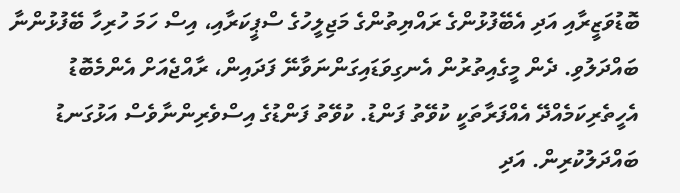ބޮޑުވަޒީރާއި އަދި އެބޭފުޅުންގެ ރައްޔިތުންގެ މަޖިލީހުގެ ސްޕީކަރާއި، އިސް ހަމަ ހުރިހާ ބޭފުޅުންނާ ބައްދަލުވި. ދެން މީގެއިތުރުން އެނގިވަޑައިގަންނަވާނޭ ފަދައިން، ރާއްޖެއަށް އެންމެބޮޑު އެހީތެރިކަމެއްދޭ އެއްފަރާތަކީ ކުވޭތު ފަންޑު. ކުވޭތު ފަންޑުގެ އިސްވެރިންނާވެސް އަޅުގަނޑު ބައްދަލުކުރިން. އަދި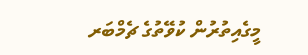މީގެއިތުރުން ކުވޭތުގެ ޗެމްބަރ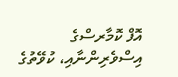އޮފް ކޮމާރސްގެ އިސްވެރިންނާއި، ކުވޭތުގެ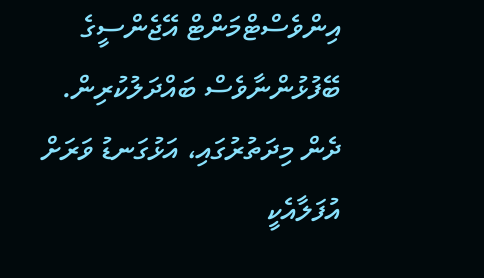އިންވެސްޓްމަންޓް އޭޖެންސީގެ ބޭފުޅުންނާވެސް ބައްދަލުކުރިން.
ދެން މިދަތުރުގައި، އަޅުގަނޑު ވަރަށް އުފަލާއެކީ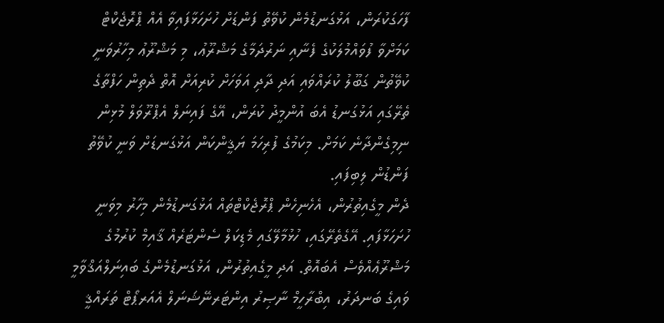ފާހަގަކުރަން، އަޅުގަނޑުމެން ކުވޭތު ފަންޑަށް ހުށަހަޅާފައިވާ އެއް ޕްރޮޖެކްޓް ކަމަށްވާ ފުވައްމުލަކުގެ ފެނާއި ނަރުދަމާގެ މަޝްރޫޢު، މި މަޝްރޫޢު މިހާރުވަނީ ކުވޭތުން ގަބޫލު ކުރައްވައި އަދި ދާދި އަވަހަށް ކުރިއަށް އޮތް ދެތިން ހަފްތާގެ ތެރޭގައި އަޅުގަނޑު އެބަ އުންމީދު ކުރަން، އޭގެ ފައިނަލް އެޕްރޫވަލް މުޅިން ނިމިގެންދާނެ ކަމަށް. މިކަމުގެ ފުރިހަމަ ޔަޤީންކަން އަޅުގަނޑަށް ވަނީ ކުވޭތު ފަންޑުން ލިބިފައި.
ދެން މީގެއިތުރުން، އެހެނިހެން ޕްރޮޖެކްޓްތައް އަޅުގަނޑުމެން މިހާރު މިވަނީ ހުށަހަޅާފައި. އޭގެތެރޭގައި، ހުޅުމާލޭގައި މެޑިކަލް ސެންޓަރެއް ޤާއިމް ކުރުމުގެ މަޝްރޫޢެއްވެސް އެބައޮތް. އަދި މީގެއިތުރުން، އަޅުގަނޑުމެންގެ ބައިނަލްއަޤްވާމީ ވައިގެ ބަނދަރު، އިބްރާހީމް ނާޞިރު އިންޓަރނޭޝަނަލް އެއަރޕޯޓް ތަރައްޤީ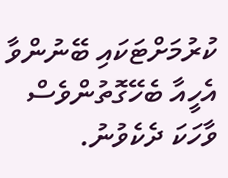ކުރުމަށްޓަކައި ބޭނުންވާ އެހީއާ ބެހޭގޮތުންވެސް ވާހަކަ ދެކެވުނު.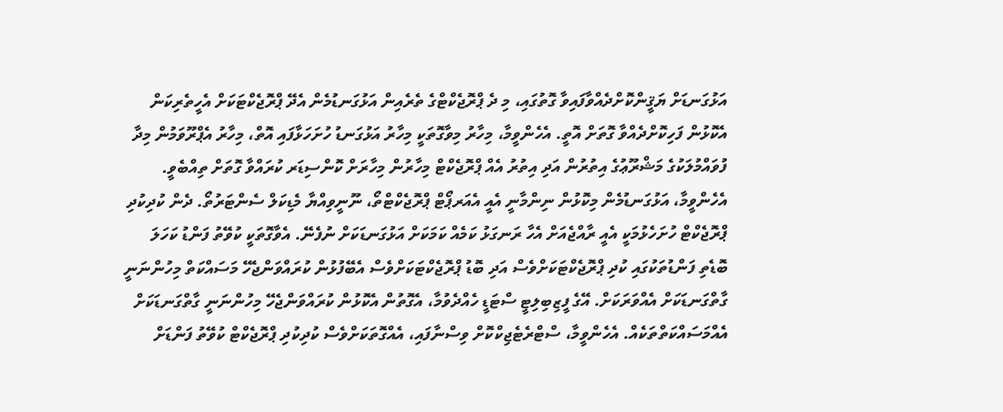އަޅުގަނޑަށް ޔަޤީންކޮށްދެއްވާފައިވާ ގޮތުގައި، މި ދެ ޕްރޮޖެކްޓްގެ ތެރެއިން އަޅުގަނޑުމެން އެދޭ ޕްރޮޖެކްޓަކަށް އެހީތެރިކަން އެކޮޅުން ފަހިކޮށްދެއްވާ ގޮތަށް އޮތީ. އެހެންވީމާ، މިހާރު މިވާގޮތަކީ މިހާރު އަޅުގަނޑު ހުށަހަޅާފައި އޮތް، މިހާރު އެޕްރޫވަމުން މިދާ ފުވައްމުލަކުގެ މަޝްރޫޢުގެ އިތުރުން އަދި އިތުރު އެއް ޕްރޮޖެކްޓް މިހާރުން މިހާރަށް ކޮންސިޑަރ ކުރައްވާ ގޮތަށް ތިއްބެވީ. އެހެންވީމާ، އަޅުގަނޑުމެން މިކޮޅުން ނިންމާނީ އެއީ އެއަރޕޯޓް ޕްރޮޖެކްޓްތޯ، ނޫނީވިއްޔާ މެޑިކަލް ސެންޓަރުތޯ. ދެން ކުދިކުދި ޕްރޮޖެކްޓް ހުށަހެޅުމަކީ އެއީ ރާއްޖެއަށް އެހާ ރަނގަޅު ކަމެއް ކަމަކަށް އަޅުގަނޑަކަށް ނުފެނޭ. އެވާގޮތަކީ ކުވޭތު ފަންޑު ކަހަލަ ބޮޑެތި ފަންޑުތަކުގައި ކުދި ޕްރޮޖެކްޓަކަށްވެސް އަދި ބޮޑު ޕްރޮޖެކްޓަކަށްވެސް އެބޭފުޅުން ކުރައްވަންޖެހޭ މަސައްކަތް މިހުންނަނީ ގާތްގަނޑަކަށް އެއްވަރަކަށް. އޭގެ ފީޒިބިލިޓީ ސްޓަޑީ ހެއްދެވުމާ، އެގޮތުން އެކޮޅުން ކުރައްވަންޖެހޭ މިހުންނަނީ ގާތްގަނޑަކަށް އެއްމަސައްކަތްތަކެއް. އެހެންވީމާ، ސްޓްރެޓެޖިކްކޮށް ވިސްނާފައި، އެއްގޮތަކަށްވެސް ކުދިކުދި ޕްރޮޖެކްޓް ކުވޭތު ފަންޑަށް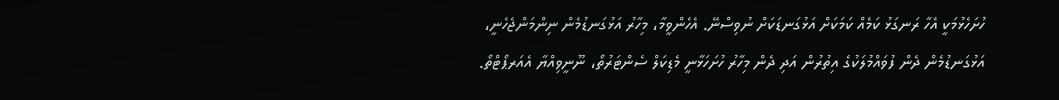ހުށަހެޅުމަކީ އެހާ ރަނގަޅު ކަމެއް ކަމަކަށް އަޅުގަނޑަކަށް ނުވިސްނޭ. އެހެންވީމާ، މިހާރު އަޅުގަނޑުމެން ނިންމަންޖެހެނީ، އަޅުގަނޑުމެން ދެން ފުވައްމުލަކުގެ އިތުރުން އަދި ދެން މިހާރު ހުށަހަޅާނީ މެޑިކަލް ސެންޓަރުތޯ، ނޫނީވިއްޔާ އެއަރޕޯޓްތޯ.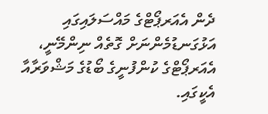ދެން އެއަރޕޯޓްގެ މައްސަލައިގައި އަޅުގަނޑުމެންނަށް ގޮތެއް ނިންމޭނީ، އެއަރޕޯޓްގެ ކުންފުނީގެ ބޯޑުގެ މަޝްވަރާއާ އެކީގައި.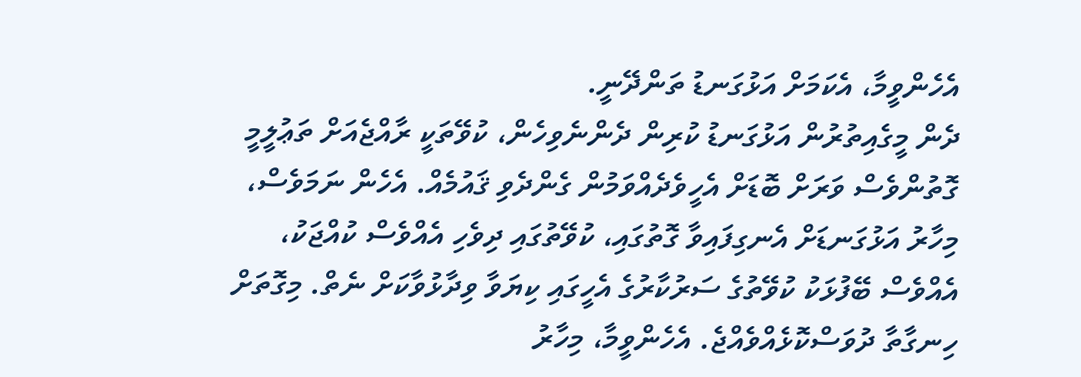އެހެންވީމާ، އެކަމަށް އަޅުގަނޑު ތަންދޭނީ.
ދެން މީގެއިތުރުން އަޅުގަނޑު ކުރިން ދެންނެވިހެން، ކުވޭތަކީ ރާއްޖެއަށް ތަޢުލީމީ ގޮތުންވެސް ވަރަށް ބޮޑަށް އެހީވެދެއްވަމުން ގެންދެވި ޤައުމެއް. އެހެން ނަމަވެސް، މިހާރު އަޅުގަނޑަށް އެނގިފައިވާ ގޮތުގައި، ކުވޭތުގައި ދިވެހި އެއްވެސް ކުއްޖަކު، އެއްވެސް ބޭފުޅަކު ކުވޭތުގެ ސަރުކާރުގެ އެހީގައި ކިޔަވާ ވިދާޅުވާކަށް ނެތް. މިގޮތަށް ހިނގާތާ ދުވަސްކޮޅެއްވެއްޖެ. އެހެންވީމާ، މިހާރު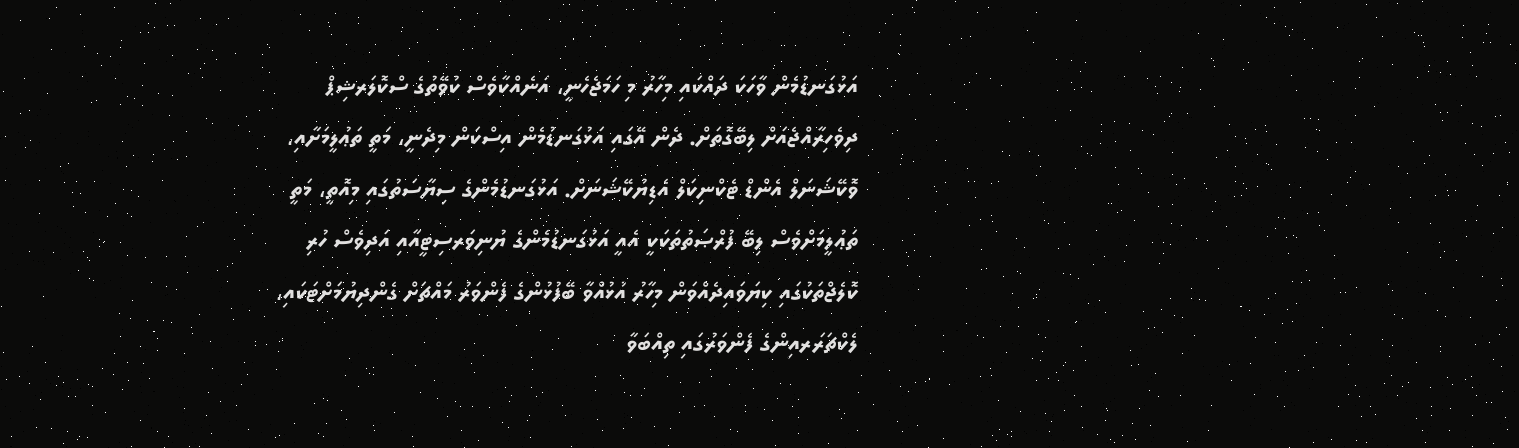އަޅުގަނޑުމެން ވާހަކަ ދައްކައި މިހާރު މި ހަމަޖެހެނީ، އަނެއްކާވެސް ކުވޭތުގެ ސްކޮލަރޝިޕް ދިވެހިރާއްޖެއަށް ލިބޭގޮތަށް. ދެން އޭގައި އަޅުގަނޑުމެން އިސްކަން މިދެނީ، މަތީ ތަޢުލީމަށާއި، ވޮކޭޝަނަލް އެންޑް ޓެކްނިކަލް އެޑިޔުކޭޝަނަށް. އަޅުގަނޑުމެންގެ ސިޔާސަތުގައި މިއޮތީ، މަތީ ތަޢުލީމަށްވެސް ލިބޭ ފުރްޞަތުތަކަކީ އެއީ އަޅުގަނޑުމެންގެ ޔުނިވަރސިޓީއާއި އަދިވެސް ހުރި ކޮލެޖްތަކުގައި ކިޔަވައިދެއްވަން މިހާރު އުޅުއްވާ ބޭފުޅުންގެ ފެންވަރު މައްޗަށް ގެންދިޔުމަށްޓަކައި، ލެކްޗަރަރއިންގެ ފެންވަރުގައި ތިއްބަވާ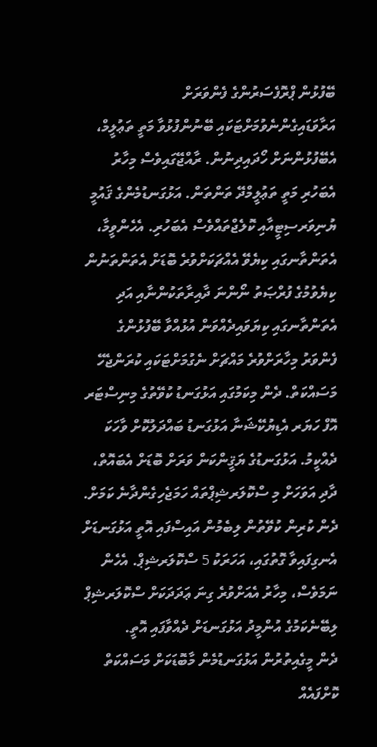ބޭފުޅުން ޕްރޮފެސަރުންގެ ފެންވަރަށް އަރާވަޑައިގެންނެވުމަށްޓަކައި ބޭނުންފުޅުވާ މަތީ ތަޢުލީމް، އެބޭފުޅުންނަށް ހޯދައިދިނުން. ރާއްޖޭގައިވެސް މިހާރު އެބަހުރި މަތީ ތަޢުލީމްދޭ ތަންތަން. އަޅުގަނޑުމެންގެ ޤައުމީ ޔުނިވަރސިޓީއާއި ކޮލެޖްތައްވެސް އެބަހުރި. އެހެންވީމާ، އެތަންތާނގައި ކިޔެވޭ އެއްޗަކަށްވުރެ ބޮޑަށް އެތަންތަނުން ކިޔެވުމުގެ ފުރްޞަތު ނޯންނަ ދާއިރާތަކުންނާއި އަދި އެތަންތާނގައި ކިޔަވައިދެއްވަން އުޅުއްވާ ބޭފުޅުންގެ ފެންވަރު މިހާރަށްވުރެ މައްޗަށް ނެގުމަށްޓަކައި ކުރަންޖެހޭ މަސައްކަތް. ދެން މިކަމުގައި އަޅުގަނޑު ކުވޭތުގެ މިނިސްޓަރ އޮފް ހަޔަރ އެޑިޔުކޭޝަނާ އަޅުގަނޑު ބައްދަލުކޮށް ވާހަކަ ދެއްކީމު. އަޅުގަނޑުގެ ޔަޤީންކަން ވަރަށް ބޮޑަށް އެބައޮތް، ދާދި އަވަހަށް މި ސްކޮލަރޝިޕްތައް ހަމަޖެހިގެންދާނެ ކަމަށް. ދެން ކުރިން ކުވޭތުން ލިބެމުން އައިސްފައި އޮތީ އަޅުގަނޑަށް އެނގިފައިވާ ގޮތުގައި، އަހަރަކު 5 ސްކޮލަރޝިޕް. އެހެން ނަމަވެސް، މިހާރު އެއަށްވުރެ ގިނަ ޢަދަދަކަށް ސްކޮލަރޝިޕް ލިބޭނެކަމުގެ އުންމީދު އަޅުގަނޑަށް ދެއްވާފައި އޮތީ.
ދެން މީގެއިތުރުން އަޅުގަނޑުމެން މާބޮޑަކަށް މަސައްކަތް ކޮށްފައެއް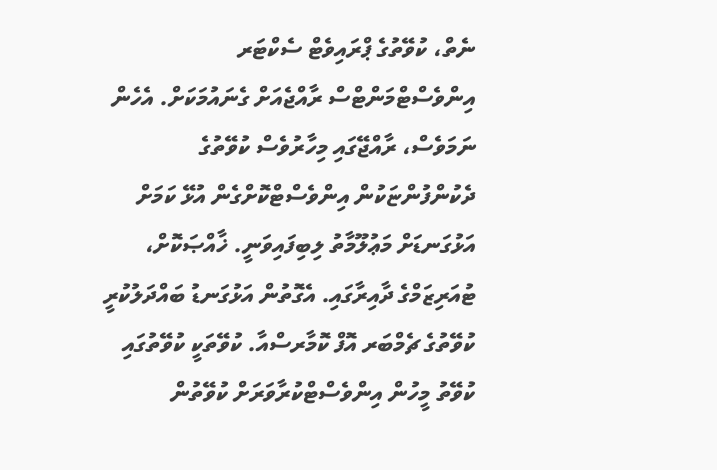ނެތް، ކުވޭތުގެ ޕްރައިވެޓް ސެކްޓަރ އިންވެސްޓްމަންޓްސް ރާއްޖެއަށް ގެނައުމަކަށް. އެހެން ނަމަވެސް، ރާއްޖޭގައި މިހާރުވެސް ކުވޭތުގެ ދެކުންފުންޏަކުން އިންވެސްޓްކޮށްގެން އުޅޭ ކަމަށް އަޅުގަނޑަށް މަޢުލޫމާތު ލިބިފައިވަނީ. ޚާއްޞަކޮށް، ޓުއަރިޒަމްގެ ދާއިރާގައި. އެގޮތުން އަޅުގަނޑު ބައްދަލުކުރީ ކުވޭތުގެ ޗެމްބަރ އޮފް ކޮމާރސްއާ. ކުވޭތަކީ ކުވޭތުގައި ކުވޭތު މީހުން އިންވެސްޓްކުރާވަރަށް ކުވޭތުން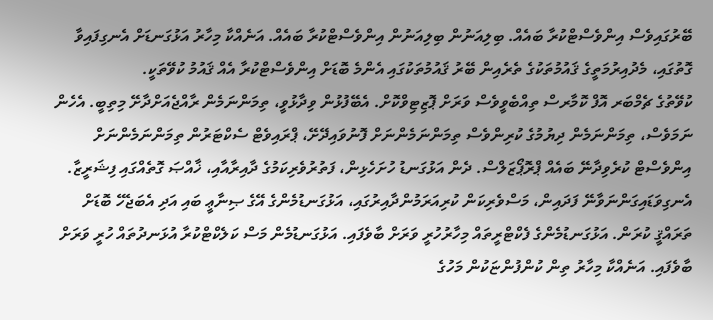ބޭރުގައިވެސް އިންވެސްޓްކުރާ ބައެއް. ބިލިއަނުން ބިލިއަނުން އިންވެސްޓްކުރާ ބައެއް. އަނެއްކާ މިހާރު އަޅުގަނޑަށް އެނގިފައިވާ ގޮތުގައި، މެދުއިރުމަތީގެ ޤައުމުތަކުގެ ތެރެއިން ބޭރު ޤައުމުތަކުގައި އެންމެ ބޮޑަށް އިންވެސްޓްކުރާ އެއް ޤައުމު ކުވޭތަކީ.
ކުވޭތުގެ ޗެމްބަރ އޮފް ކޮމާރސް ތިއްބެވީވެސް ވަރަށް ޕޮޒިޓިވްކޮށް. އެބޭފުޅުން ވިދާޅުވީ، ތިމަންނަމެން ރާއްޖެއަށްދާށޭ މިތިބީ. އެހެން ނަމަވެސް، ތިމަންނަމެން ދިޔުމުގެ ކުރިންވެސް ތިމަންނަމެންނަށް ފޮނުވައިދޭށޭ، ޕްރައިވެޓް ސެކްޓަރުން ތިމަންނަމެންނަށް އިންވެސްޓް ކުރެވިދާނޭ ބައެއް ޕްރޮޕޯޒަލްސް. ދެން އަޅުގަނޑު ހުށަހެޅިން، ފަތުރުވެރިކަމުގެ ދާއިރާއާއި، ޚާއްޞަ ގޮތެއްގައި ފިޝަރީޒާ. އެނގިވަޑައިގަންނަވާނޭ ފަދައިން، މަސްވެރިކަން ކުރިއަރަމުންދާއިރުގައި، އަޅުގަނޑުމެންގެ އޭގެ ޞިނާޢީ ބައި އަދި އެބަޖެހޭ ބޮޑަށް ތަރައްޤީ ކުރަން. އަޅުގަނޑުމެންގެ ފެކްޓްރީތައް މިހާރުހުރީ ވަރަށް ބާވެފައި. އަޅުގަނޑުމެން މަސް ކަލެކްޓްކުރާ އުޅަނދުތައް ހުރީ ވަރަށް ބާވެފައި. އަނެއްކާ މިހާރު ތިން ކުންފުންޏަކުން މަހުގެ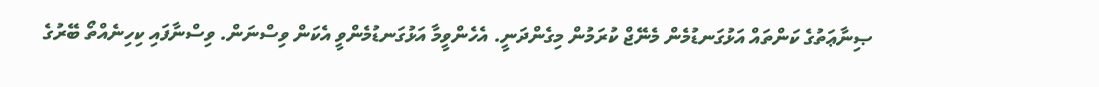ޞިނާޢަތުގެ ކަންތައް އަޅުގަނޑުމެން މެނޭޖް ކުރަމުން މިގެންދަނީ. އެހެންވީމާ އަޅުގަނޑުމެންވީ އެކަން ވިސްނަން. ވިސްނާފައި ކިހިނެއްތޯ ބޭރުގެ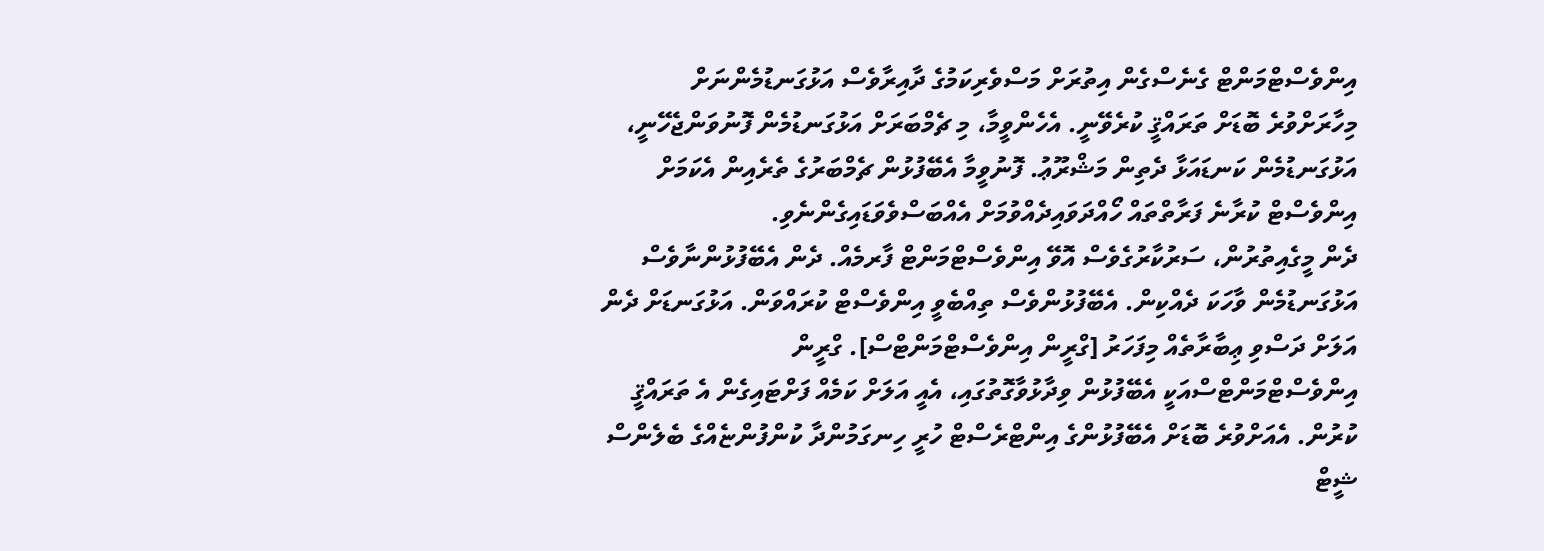އިންވެސްޓްމަންޓް ގެނެސްގެން އިތުރަށް މަސްވެރިކަމުގެ ދާއިރާވެސް އަޅުގަނޑުމެންނަށް މިހާރަށްވުރެ ބޮޑަށް ތަރައްޤީ ކުރެވޭނީ. އެހެންވީމާ، މި ޗެމްބަރަށް އަޅުގަނޑުމެން ފޮނުވަންޖެހޭނީ، އަޅުގަނޑުމެން ކަނޑައަޅާ ދެތިން މަޝްރޫޢު. ފޮނުވީމާ އެބޭފުޅުން ޗެމްބަރުގެ ތެރެއިން އެކަމަށް އިންވެސްޓް ކުރާނެ ފަރާތްތައް ހޯއްދަވައިދެއްވުމަށް އެއްބަސްވެވަޑައިގެންނެވި.
ދެން މީގެއިތުރުން، ސަރުކާރުގެވެސް އޮވޭ އިންވެސްޓްމަންޓް ފާރމެއް. ދެން އެބޭފުޅުންނާވެސް އަޅުގަނޑުމެން ވާހަކަ ދެއްކިން. އެބޭފުޅުންވެސް ތިއްބެވީ އިންވެސްޓް ކުރައްވަން. އަޅުގަނޑަށް ދެން އަލަށް ދަސްވި ޢިބާރާތެއް މިފަހަރު [ގްރީން އިންވެސްޓްމަންޓްސް]. ގްރީން އިންވެސްޓްމަންޓްސްއަކީ އެބޭފުޅުން ވިދާޅުވާގޮތުގައި، އެއީ އަލަށް ކަމެއް ފަށްޓައިގެން އެ ތަރައްޤީ ކުރުން. އެއަށްވުރެ ބޮޑަށް އެބޭފުޅުންގެ އިންޓްރެސްޓް ހުރީ ހިނގަމުންދާ ކުންފުންޏެއްގެ ބެލެންސް ޝީޓް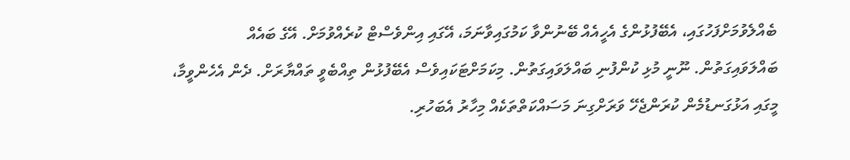ބެއްލެވުމަށްފަހުގައި، އެބޭފުޅުންގެ އެހީއެއް ބޭނުންވާ ކަމުގައިވާނަމަ، އޭގައި އިންވެސްޓް ކުރެއްވުމަށް. އޭގެ ބައެއް ބައްލަވައިގަތުން. ނޫނީ މުޅި ކުންފުނި ބައްލަވައިގަތުން. މިކަމަށްޓަކައިވެސް އެބޭފުޅުން ތިއްބެވީ ތައްޔާރަށް. ދެން އެހެންވީމާ، މީގައި އަޅުގަނޑުމެން ކުރަންޖެހޭ ވަރަށްގިނަ މަސައްކަތްތަކެއް މިހާރު އެބަހުރި.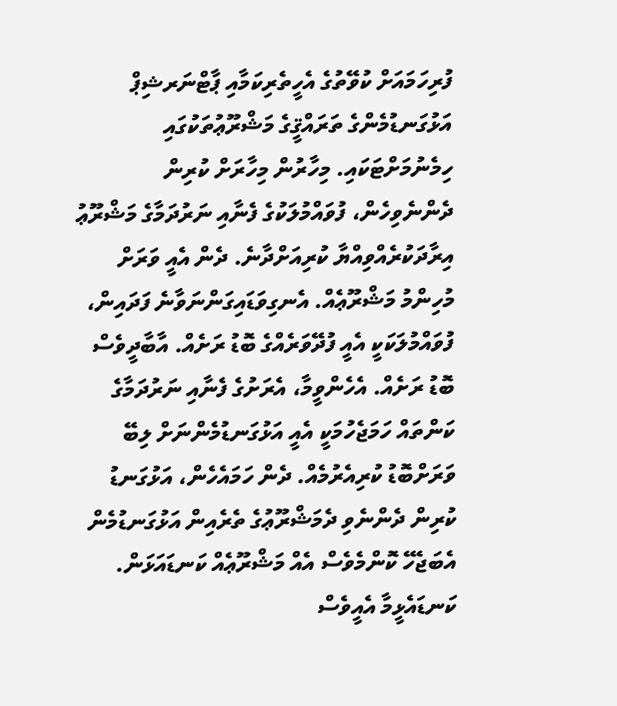ފުރިހަމައަށް ކުވޭތުގެ އެހީތެރިކަމާއި ޕާޓްނަރޝިޕް އަޅުގަނޑުމެންގެ ތަރައްޤީގެ މަޝްރޫޢުތަކުގައި ހިމެނުމަށްޓަކައި. މިހާރުން މިހާރަށް ކުރިން ދެންނެވިހެން، ފުވައްމުލަކުގެ ފެނާއި ނަރުދަމާގެ މަޝްރޫޢު އިރާދަކުރެއްވިއްޔާ ކުރިއަށްދާނެ. ދެން އެއީ ވަރަށް މުހިންމު މަޝްރޫޢެއް. އެނގިވަޑައިގަންނަވާނެ ފަދައިން، ފުވައްމުލަކަކީ އެއީ ފުދޭވަރެއްގެ ބޮޑު ރަށެއް. އާބާދީވެސް ބޮޑު ރަށެއް. އެހެންވީމާ، އެރަށުގެ ފެނާއި ނަރުދަމާގެ ކަންތައް ހަމަޖެހުމަކީ އެއީ އަޅުގަނޑުމެންނަށް ލިބޭ ވަރަށްބޮޑު ކުރިއެރުމެއް. ދެން ހަމައެހެން، އަޅުގަނޑު ކުރިން ދެންނެވި ދެމަޝްރޫޢުގެ ތެރެއިން އަޅުގަނޑުމެން އެބަޖެހޭ ކޮންމެވެސް އެއް މަޝްރޫޢެއް ކަނޑައަޅަން. ކަނޑައެޅީމާ އެއީވެސް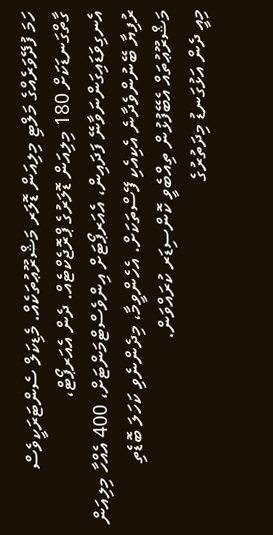ހަމަ ފުދޭވަރެއްގެ މަލްޓި މިލިއަން ޑޮލަރ މަޝްރޫޢުތަކެއް. މެޑިކަލް ސެންޓަރަކީވެސް ގާތްގަނޑަކަށް 180 މިލިއަން ޑޮލަރުގެ ޕްރޮޖެކްޓެއް. ދެން އެއަރޕޯޓް، އެނގިވަޑައިގަންނަވާނޭ ފަދައިން، އެއަރޕޯޓަށް އިންވެސްޓްމަންޓަށް، 400 އެއްހާ މިލިއަން ރުފިޔާ ބޭނުންވެދާނެ އެކިއެކި ފޭސްތަކަށް. އެހެންވީމާ، މިދެންނެވި ކަހަލަ ބޮޑެތި މަޝްރޫޢުތައް އެބޭފުޅުން ތިއްބެވީ ކޮންސިޑަރ ކުރައްވަން.
މިއީ ދެން އަޅުގަނޑު މިދަތުރުގެ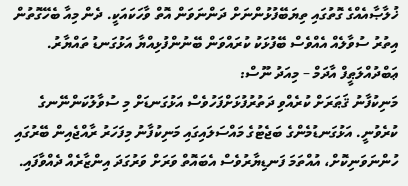ޚުލާޞާއެއްގެ ގޮތުގައި ތިޔަބޭފުޅުންނަށް ދަންނަވަން އޮތް ވާހަކައަކީ. ދެން މިއާ ބެހޭގޮތުން އިތުރު ސުވާލެއް އެއްވެސް ބޭފުޅަކު ކުރައްވަން ބޭނުންފުޅިއްޔާ އަޅުގަނޑު ތައްޔާރު.
ޢަބްދުއްލަޠީފް އާދަމް – މިއަދު ނޫސް:
މަނިކުފާނު ޤަޠަރަށް ކުރެއްވި ދަތުރުފުޅަށްފަހުވެސް އަޅުގަނޑަށް މި ސުވާލުކަންނޭނގެ ކުރެވުނީ. އަޅުގަނޑުމެންގެ ބަޖެޓުގެ މައްސަލައިގައި މަނިކުފާނު މިފަހަރު ރާއްޖެއިން ބޭރުގައި ހުންނަވަނިކޮށް، އުއްތަމަ ފަނޑިޔާރުވެސް އެބައޮތް ވަރަށް ވަރުގަދަ އިންޒާރެއް ދެއްވާފައި.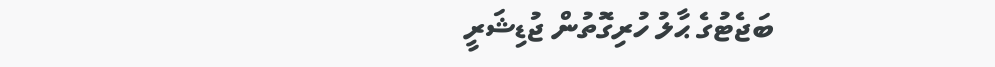ބަޖެޓުގެ ޙާލު ހުރިގޮތުން ޖުޑިޝަރީ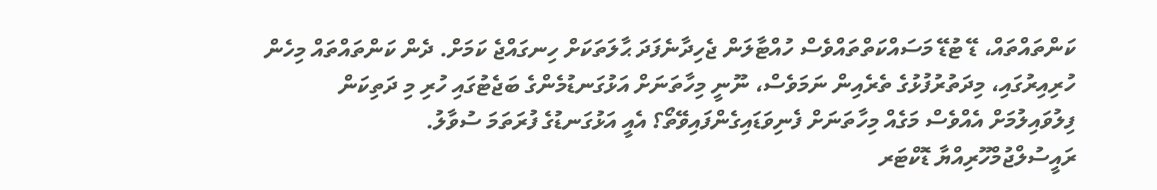ކަންތައްތައް، ޑޭ ޓުޑޭ މަސައްކަތްތައްވެސް ހުއްޓާލަން ޖެހިދާނެފަދަ ޙާލަތަކަށް ހިނގައްޖެ ކަމަށް. ދެން ކަންތައްތައް މިހެން ހުރިއިރުގައި، މިދަތުރުފުޅުގެ ތެރެއިން ނަމަވެސް، ނޫނީ މިހާތަނަށް އަޅުގަނޑުމެންގެ ބަޖެޓުގައި ހުރި މި ދަތިކަން ފިލުވައިލުމަށް އެއްވެސް މަގެއް މިހާތަނަށް ފެނިވަޑައިގެންފައިވޭތޯ؟ އެއީ އަޅުގަނޑުގެ ފުރަތަމަ ސުވާލު.
ރައީސުލްޖުމްހޫރިއްޔާ ޑޮކްޓަރ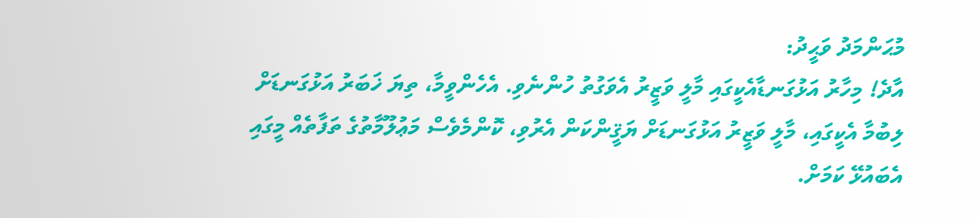މުޙަންމަދު ވަޙީދު:
އާދެ! މިހާރު އަޅުގަނޑާއެކީގައި މާލީ ވަޒީރު އެވަގުތު ހުންނެވި. އެހެންވީމާ، ތިޔަ ޚަބަރު އަޅުގަނޑަށް ލިބުމާ އެކީގައި، މާލީ ވަޒީރު އަޅުގަނޑަށް ޔަޤީންކަން އެރުވި، ކޮންމެވެސް މަޢުލޫމާތުގެ ތަފާތެއް މީގައި އެބައުޅޭ ކަމަށް.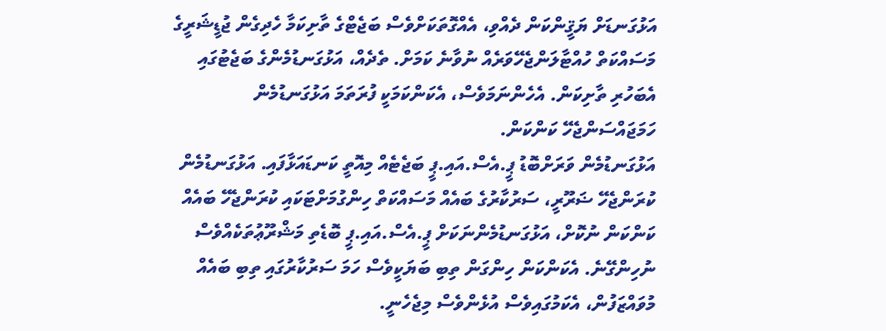އަޅުގަނޑަށް ޔަޤީންކަން ދެއްވި، އެއްގޮތަކަށްވެސް ބަޖެޓްގެ ތާށިކަމާ ހެދިގެން ޖުޑީޝަރީގެ މަސައްކަތް ހުއްޓާލަންޖެހޭވަރެއް ނުވާނެ ކަމަށް. ތެދެއް، އަޅުގަނޑުމެންގެ ބަޖެޓުގައި އެބަހުރި ތާށިކަން. އެހެންނަމަވެސް، އެކަންކަމަކީ ފުރަތަމަ އަޅުގަނޑުމެން ހަމަޖައްސަންޖެހޭ ކަންކަން.
އަޅުގަނޑުމެން ވަރަށްބޮޑު ޕީ.އެސް.އައި.ޕީ ބަޖެޓެއް މިއޮތީ ކަނޑައަޅާފައި. އަޅުގަނޑުމެން ކުރަންޖެހޭ ޟަރޫރީ، ސަރުކާރުގެ ބައެއް މަސައްކަތް ހިންގުމަށްޓަކައި ކުރަންޖެހޭ ބައެއް ކަންކަން ނުކޮށް، އަޅުގަނޑުމެންނަކަށް ޕީ.އެސް.އައި.ޕީ ބޮޑެތި މަޝްރޫޢުތަކެއްވެސް ނުހިންގޭނެ. އެކަންކަން ހިންގަން ތިބި ބަޔަކީވެސް ހަމަ ސަރުކާރުގައި ތިބި ބައެއް މުވައްޒަފުން، އެކަމުގައިވެސް އުޅެންވެސް މިޖެހެނީ.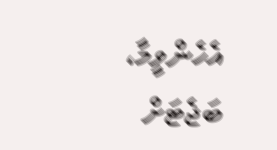އެހެންވީމާ، ބަޖެޓަށް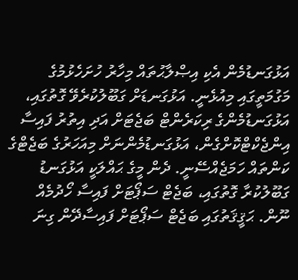އަޅުގަނޑުމެން އެކި އިޞްލާޙުތައް މިހާރު ހުށަހެޅުމުގެ މަގުމަތީގައި މިއުޅެނީ. އަޅުގަނޑަށް ގަބޫލުކުރެވޭ ގޮތުގައި، އަޅުގަނޑުމެންގެ ރިކަރެންޓް ބަޖެޓަށް އަދި އިތުރު ފައިސާ އިންޖެކްޓްކޮށްގެން، އަޅުގަނޑުމެންނަށް މިއަހަރުގެ ބަޖެޓްގެ ކަންތައް ހަމަޖެއްސޭނީ. ދެން މީގެ ޙައްލަކީ އަޅުގަނޑު ގަބޫލުކުރާ ގޮތުގައި، ބަޖެޓް ސަޕޯޓަށް ފައިސާ ހޯދުމެއް ނޫން. ޙަޤީޤަތުގައި ބަޖެޓް ސަޕޯޓަށް ފައިސާދޭން ގިނަ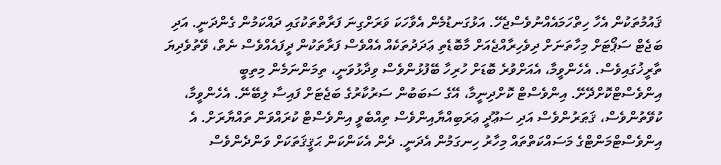ޤައުމުތަކުން އެހާ ހިތްހަމައެއްނުވެސްޖެހޭ. އަޅުގަނޑުމެން އެވާހަކަ ވަރަށްގިނަ ފަރާތްތަކުގައި ދައްކަމުން ގެންދަނީ. އަދި ބަޖެޓް ސަޕޯޓަށް މިހާތަނަށް ދިވެހިރާއްޖެއަށް މާބޮޑެތި ޢަދަދުތަކެއް އެއްވެސް ފަރާތަކުން ދީފައެއްވެސް ނެތް، ވޭތުވެދިޔަ ތާރީޚުގައިވެސް. އެހެންވީމާ، އެއަށްވުރެ ބޮޑަށް ހުރިހާ ބޭފުޅުންވެސް ވިދާޅުވަނީ، ތިމަންނަމެން މިތިބީ އިންވެސްޓްކޮށްދޭށޭ. އިންވެސްޓް ކޮށްދިނީމާ، އޭގެ ސަބަބުން ސަރުކާރުގެ ބަޖެޓަށް ފައިސާ ލިބޭނޭ. އެހެންވީމާ، ކުވޭތުންވެސް، ޤަޠަރުންވެސް އަދި ސަޢޫދީ ޢަރަބިއްޔާއިންވެސް ތިއްބެވީ އިންވެސްޓް ކުރައްވަން ތައްޔާރަށް. އެ އިންވެސްޓްމަންޓްގެ މަސައްކަތްތައް މިހާރު ހިނގަމުން އެދަނީ. ދެން އެކަންކަން ޙަޤީޤަތަކަށް ވަންދެންވެސް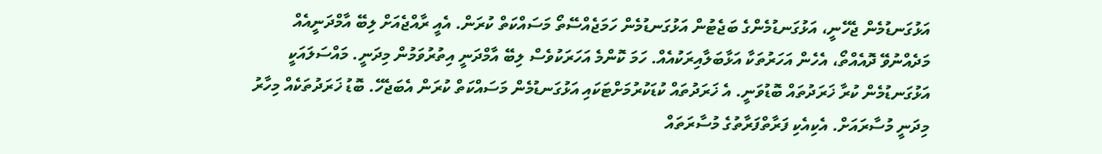އަޅުގަނޑުމެން ޖެހޭނީ، އަޅުގަނޑުމެންގެ ބަޖެޓުން އަޅުގަނޑުމެން ހަމަޖެއްސޭތޯ މަސައްކަތް ކުރަން. އެއީ ރާއްޖެއަށް ލިބޭ އާމްދަނީއެއް މަދެއްނުވޭ ދޮއެއްތޯ، އެހެން އަހަރުތަކާ އަޅާބަލާއިރަކުއެއް. ހަމަ ކޮންމެ އަހަރަކުވެސް ލިބޭ އާމްދަނީ އިތުރުވަމުން މިދަނީ. މައްސަލައަކީ އަޅުގަނޑުމެން ކުރާ ޚަރަދުތައް ބޮޑުވަނީ. އެ ޚަރަދުތައް ކުޑަކުރުމަށްޓަކައި އަޅުގަނޑުމެން މަސައްކަތް ކުރަން އެބަޖެހޭ. ބޮޑު ޚަރަދުތަކެއް މިހާރު މިދަނީ މުސާރައަށް. އެކިއެކި ފަރާތްފަރާތުގެ މުސާރަތައް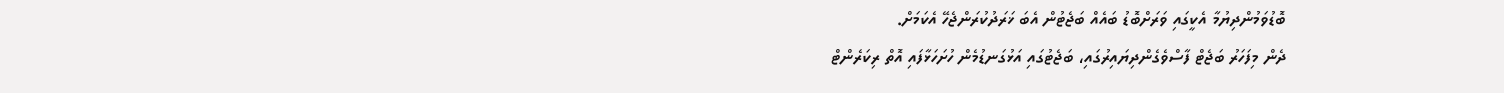ބޮޑުވަމުންދިޔުމާ އެކީގައި ވަރަށްބޮޑު ބައެއް ބަޖެޓުން އެބަ ޚަރަދުކުރަންޖެހޭ އެކަމަށް.
ދެން މިފަހަރު ބަޖެޓް ފާސްވެގެންދިޔައިރުގައި، ބަޖެޓުގައި އަޅުގަނޑުމެން ހުށަހަޅާފައި އޮތް ރިކަރެންޓް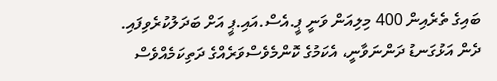ބައިގެ ތެރެއިން 400 މިލިއަން ވަނީ ޕީ.އެސް.އައި.ޕީ އަށް ބަދަލުކުރެވިފައި. ދެން އަޅުގަނޑު ދަންނަވާނީ، އެކަމުގެ ކޮންމެވެސްވަރެއްގެ ދަތިކަމެއްވެސް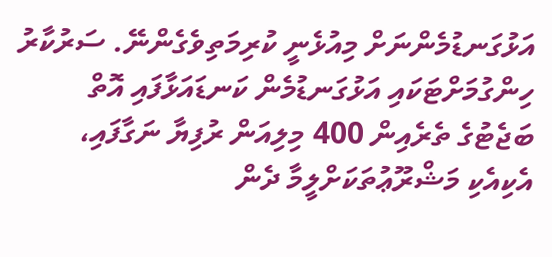އަޅުގަނޑުމެންނަށް މިއުޅެނީ ކުރިމަތިވެގެންނޭ. ސަރުކާރު ހިންގުމަށްޓަކައި އަޅުގަނޑުމެން ކަނޑައަޅާފައި އޮތް ބަޖެޓުގެ ތެރެއިން 400 މިލިއަން ރުފިޔާ ނަގާފައި، އެކިއެކި މަޝްރޫޢުތަކަށްލީމާ ދެން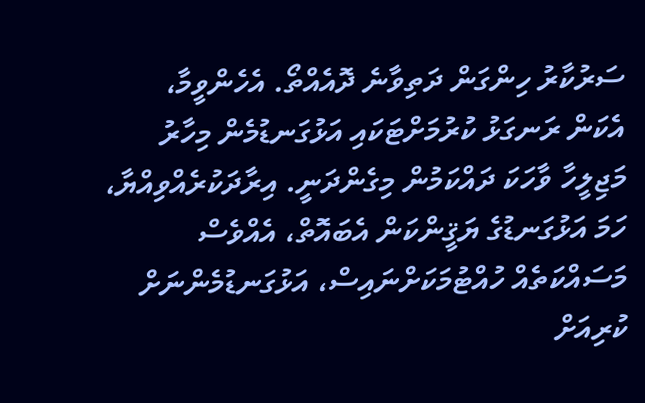ސަރުކާރު ހިންގަން ދަތިވާނެ ދޮއެއްތޯ. އެހެންވީމާ، އެކަން ރަނގަޅު ކުރުމަށްޓަކައި އަޅުގަނޑުމެން މިހާރު މަޖިލީހާ ވާހަކަ ދައްކަމުން މިގެންދަނީ. އިރާދަކުރެއްވިއްޔާ، ހަމަ އަޅުގަނޑުގެ ޔަޤީންކަން އެބައޮތް، އެއްވެސް މަސައްކަތެއް ހުއްޓުމަކަށްނައިސް، އަޅުގަނޑުމެންނަށް ކުރިއަށް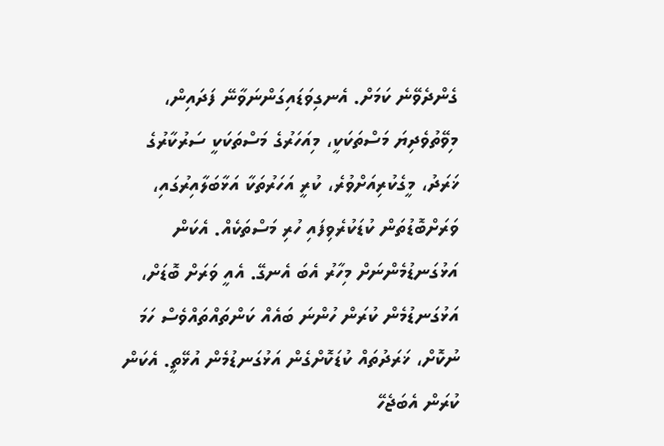ގެންދެވޭނެ ކަމަށް. އެނގިވަޑައިގަންނަވާނޭ ފަދައިން، މިވޭތުވެދިޔަ މަސްތަކަކީ، މިއަހަރުގެ މަސްތަކަކީ ސަރުކާރުގެ ޚަރަދު، މީގެކުރިއަށްވުރެ، ކުރީ އަހަރުތަކާ އަޅާބަލާއިރުގައި، ވަރަށްބޮޑުތަން ކުޑަކުރެވިފައި ހުރި މަސްތަކެއް. އެކަން އަޅުގަނޑުމެންނަށް މިހާރު އެބަ އެނގޭ. އެއީ ވަރަށް ބޮޑަށް، އަޅުގަނޑުމެން ކުރަން ހުންނަ ބައެއް ކަންތައްތައްވެސް ހަމަ ނުކޮށް، ޚަރަދުތައް ކުޑަކޮށްގެން އަޅުގަނޑުމެން އުޅޭތީ. އެކަން ކުރަން އެބަޖެހޭ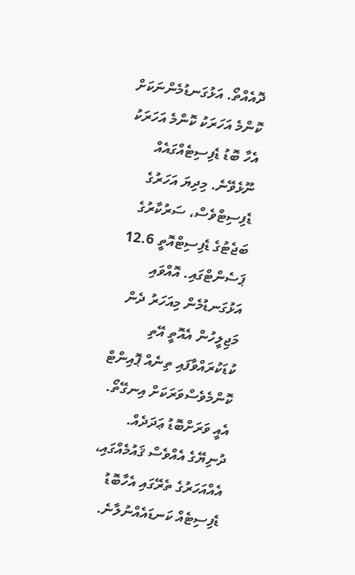ދޮއެއްތޯ. އަޅުގަނޑުމެންނަކަށް ކޮންމެ އަހަރަކު ކޮންމެ އަހަރަކު އެހާ ބޮޑު ޑެފިސިޓެއްގައެއް ނޫޅެވޭނެ. މިދިޔަ އަހަރުގެ ޑެފިސިޓްވެސް، ސަރުކާރުގެ ބަޖެޓުގެ ޑެފިސިޓްއޮތީ 12.6 ޕަސެންޓްގައި. އޮއްވައި އަޅުގަނޑުމެން މިއަހަރު ދެން މަޖިލީހުން އެއޮތީ އޭތި ކުޑަކުރައްވާފައި ތިނެއް ޕޮއިންޓް ކޮންމެވެސްވަރަކަށް އިނގޭތޯ. އެއީ ވަރަށްބޮޑު ޢަދަދެއް. ދުނިޔޭގެ އެއްވެސް ޤައުމެއްގައި، އެއްއަހަރުގެ ތެރޭގައި އެހާބޮޑު ޑެފިސިޓެއް ކަނޑައެއްނުލާނެ.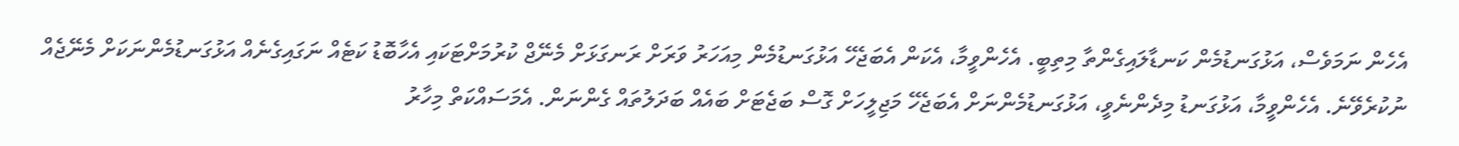އެހެން ނަމަވެސް، އަޅުގަނޑުމެން ކަނޑާލައިގެންތާ މިތިބީ. އެހެންވީމާ، އެކަން އެބަޖެހޭ އަޅުގަނޑުމެން މިއަހަރު ވަރަށް ރަނގަޅަށް މެނޭޖް ކުރުމަށްޓަކައި އެހާބޮޑު ކަޓެއް ނަގައިގެނެއް އަޅުގަނޑުމެންނަކަށް މެނޭޖެއް ނުކުރެވޭނެ. އެހެންވީމާ، އަޅުގަނޑު މިދެންނެވީ، އަޅުގަނޑުމެންނަށް އެބަޖެހޭ މަޖިލީހަށް ގޮސް ބަޖެޓަށް ބައެއް ބަދަލުތައް ގެންނަން. އެމަސައްކަތް މިހާރު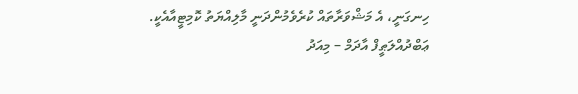ހިނގަނީ، އެ މަޝްވަރާތައް ކުރެވެމުންދަނީ މާލިއްޔަތު ކޮމިޓީއާއެކީ.
ޢަބްދުއްލަޠީފް އާދަމް – މިއަދު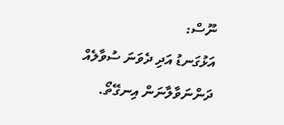ނޫސް:
އަޅުގަނޑު އަދި ދެވަނަ ސުވާލެއް ދަންނަވާލާނަން އިނގޭތޯ.